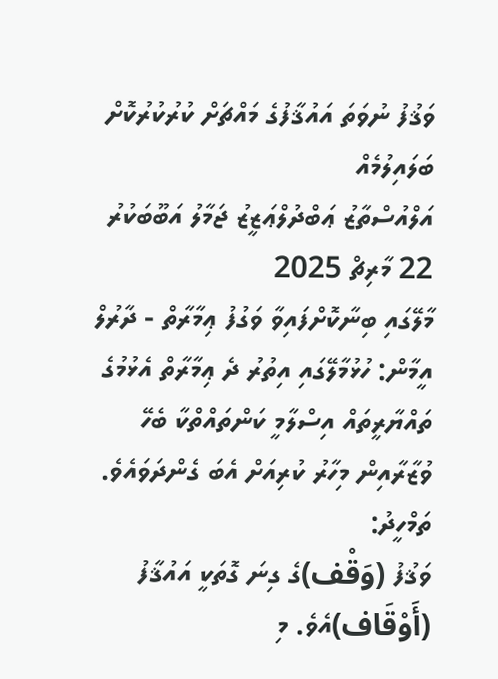ވަޤުފު ނުވަތަ އައުޤާފުގެ މައްޗަށް ކުރުކުރުކޮށް ބަލައިލުމެއް
އަލްއުސްތާޒު ޢަބްދުލްޢަޒީޒު ޖަމާލު އަބޫބަކުރު
22 މާރިޗް 2025
މާލޭގައި ބިނާކޮށްފައިވާ ވަގުފު ޢިމާރާތް - ދާރުލް އީމާން: ހުޅުމާލޭގައި އިތުރު ދެ ޢިމާރާތް އެޅުމުގެ ތައްޔާރީތައް އިސްލާމީ ކަންތައްތްކާ ބެހޭ ވުޒާރާއިން މިހާރު ކުރިއަށް އެބަ ގެންދަވައެވެ.
ތަމްހީދު:
ވަޤުފު (وَقْف)ގެ ގިނަ ގޮތަކީ އައުޤާފު (أَوْقَاف)އެވެ. މި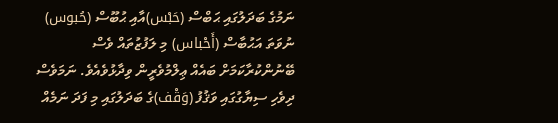ނަމުގެ ބަދަލުގައި ޙަބްސް (حَبْس)އާއި ޙުބޫސް (حُبوس) ނުވަތަ އަޙުބާސް (أَحْباس) މި ލަފުޒުތައް ވެސް ބޭނުންކުރާކަމަށް ބައެއް ޢިލްމުވެރީން ވިދާޅުވެއެވެ. ނަމަވެސް ދިވެހި ސިޔާގުގައި ވަޤުފު (وَقْف)ގެ ބަދަލުގައި މި ފަދަ ނަމެއް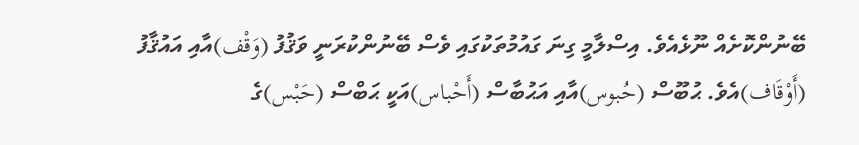ބޭނުންކޮށެއް ނޫޅެއެވެ. އިސްލާމީ ގިނަ ގައުމުތަކުގައި ވެސް ބޭނުންކުރަނީ ވަޤުފު (وَقْف)އާއި އައުޤާފު (أَوْقَاف)އެވެ. ޙުބޫސް (حُبوس)އާއި އަޙުބާސް (أَحْباس)އަކީ ޙަބްސް (حَبْس)ގެ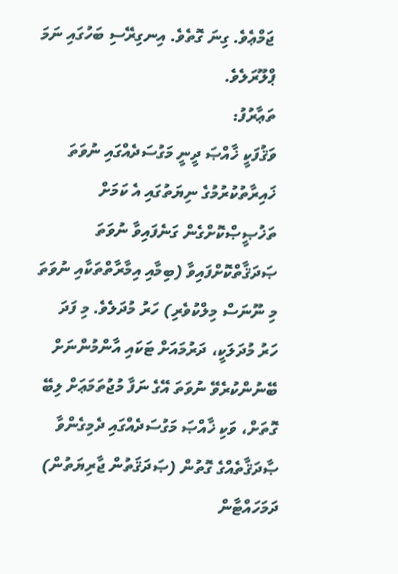ޖަމްޢެވެ. ގިނަ ގޮތެވެ. އިނގިރޭސި ބަހުގައި ނަމަ ޕްލޫރަލެވެ.
ތަޢާރުފު:
ވަޤުފަކީ ޚާއްޞަ ދީނީ މަގުސަދެއްގައި ނުވަތަ ޚައިރާތުކުރުމުގެ ނިޔަތުގައި އެ ކަމަށް ތަޚުޞީޞްކޮށްގެން ގަނެފައިވާ ނުވަތަ ޞަދަޤާތްކޮށްފައިވާ (ބިމާއި އިމާރާތްތަކާއި ނުވަތަ މި ނޫނަސް މިލްކުވެރި) ހަރު މުދަލެވެ. މި ފަދަ ހަރު މުދަލަކީ، ދަރުމައަށް ޓަކައި އާންމުންނަށް ބޭނުންކުރެވޭ ނުވަތަ އޭގެ ނަފާ މުޖުތަމަޢަށް ލިބޭ ގޮތަށް، ވަކި ޚާއްޞަ މަގުސަދެއްގައި ދެމިގެންވާ ޞާދަޤާތެއްގެ ގޮތުން (ޞަދަޤަތުން ޖާރިޔަތުން) ދަމަހައްޓާން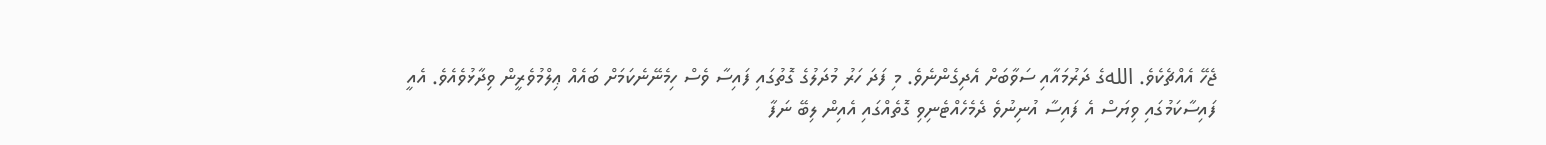ޖެހޭ އެއްޗެކެވެ. اللهގެ ދަރުމައާއި ސަވާބަށް އެދިގެންނެވެ. މި ފަދަ ހަރު މުދަލުގެ ގޮތުގައި ފައިސާ ވެސް ހިމެނޭނެކަމަށް ބައެއް ޢިލްމުވެރީން ވިދާޅުވެއެވެ. އެއީ ފައިސާކަމުގައި ވިޔަސް އެ ފައިސާ އުނިނުވެ ދެމެހެއްޓެނިވި ގޮތެއްގައި އެއިން ލިބޭ ނަފާ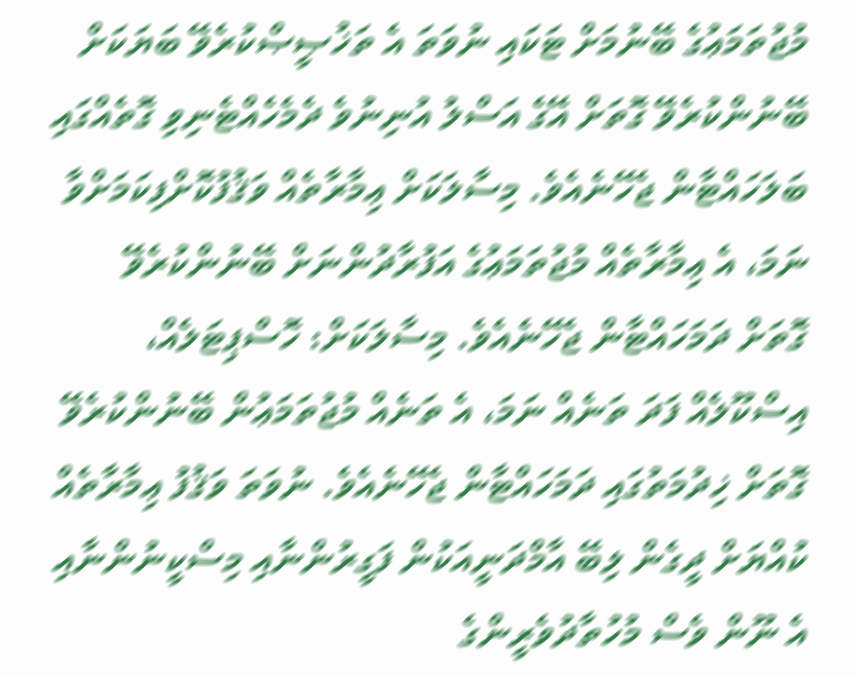މުޖުތަމަޢުގެ ބޭނުމަށް ޓަކައި ނުވަތަ އެ ތަޚުޞީޞްކުރެވޭ ބަޔަކަށް ބޭނުންކުރެވޭ ގޮތަށް އޭގެ އަސްލު އުނިނުވެ ދެމެހެއްޓެނިވި ގޮތެއްގައި ބަލަހައްޓާން ޖެހޭނެއެވެ. މިސާލަކަށް ޢިމާރާތެއް ވަޤުފުކޮށްފިކަމަށްވާ ނަމަ، އެ ޢިމާރާތެއް މުޖުތަމަޢުގެ އަފުރާދުންނަށް ބޭނުންކުރެވޭ ގޮތަށް ދަމަހައްޓާން ޖެހޭނެއެވެ. މިސާލަކަށް: ހޮސްޕިޓަލެއް، އިސްކޫލެއް ފަދަ ތަނެއް ނަމަ، އެ ތަނެއް މުޖުތަމަޢުން ބޭނުންކުރެވޭ ގޮތަށް ޚިދުމަތުގައި ދަމަހައްޓާން ޖެހޭނެއެވެ. ނުވަތަ ވަޤުފު ޢިމާރާތެއް ކުއްޔަށް ދީގެން ލިބޭ އާމްދަނީއަކުން ފަގީރުންނާއި މިސްކީނުންނާއި އެ ނޫން ވެސް މުހުތާދުވެރީންގެ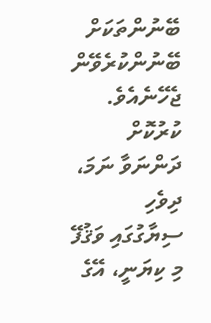ބޭނުންތަކަށް ބޭނުންކުރެވޭން ޖެހޭނެއެވެ.
ކުރުކޮށް ދަންނަވާ ނަމަ، ދިވެހި ސިޔާގުގައި ވަޤުފޭ މި ކިޔަނީ، އޭގެ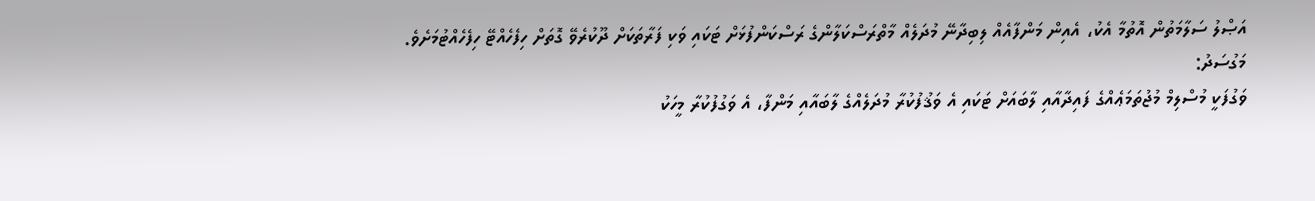އަޞްލު ސަލާމަތުން އޮތުމާ އެކު، އެއިން މަންފާއެއް ލިބިދާނޭ މުދަލެއް މާތްރަސްކަލާންގެ ރަސްކަންފުޅަށް ޓަކައި ވަކި ފަރާތަކަށް ދޫކުރެވޭ ގޮތަށް ހިފެހެއްޓޭ ހިފެހެއްޓުމަށެވެ.
މަގުސަދު:
ވަގުފަކީ މުސްލިމް މުޖުތަމަޢެއްގެ ފައިދާއާއި ލާބައަށް ޓަކައި އެ ވަޤުފުކުރާ މުދަލެއްގެ ލާބައާއި މަންފާ، އެ ވަގުފުކުރާ މީހަކު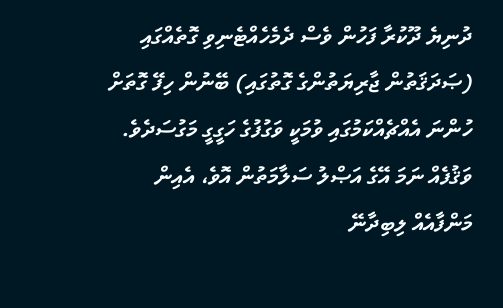ދުނިޔެ ދޫކުރާ ފަހުން ވެސް ދެމެހެއްޓެނިވި ގޮތެއްގައި (ޞަދަޤަތުން ޖާރިޔަތުންގެ ގޮތުގައި) ބޭނުން ހިފޭ ގޮތަށް ހުންނަ އެއްޗެއްކަމުގައި ވުމަކީ ވަގުފުގެ ހަގީގީ މަގުސަދެވެ. ވަޤުފެއް ނަމަ އޭގެ އަޞްލު ސަލާމަތުން އޮވެ، އެއިން މަންފާއެއް ލިބިދާނޭ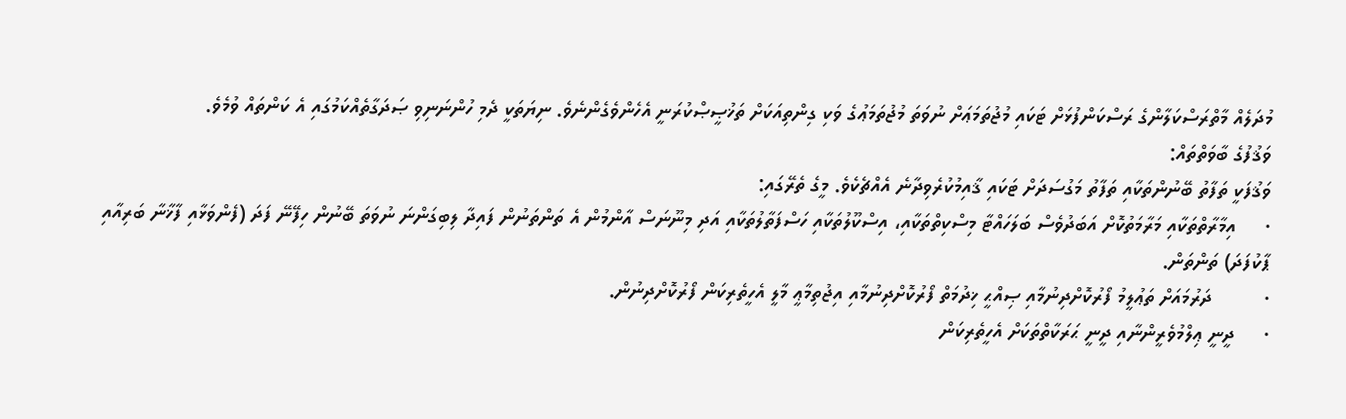މުދަލެއް މާތްރަސްކަލާންގެ ރަސްކަންފުޅަށް ޓަކައި މުޖުތަމަޢަށް ނުވަތަ މުޖުތަމަޢުގެ ވަކި ގިންތިއަކަށް ތަޚުޞީޞްކުރަނީ އެހެންވެގެންނެވެ. ނިޔަތަކީ ދެމި ހުންނަނިވި ޞަދަގާތެއްކަމުގައި އެ ކަންތައް ވުމެވެ.
ވަޤުފުގެ ބާވަތްތައް:
ވަޤުފަކީ ތަފާތު ބޭނުންތަކާއި ތަފާތު މަގުސަދަށް ޓަކައި ޤާއިމުކުރެވިދާނެ އެއްޗެކެވެ. މީގެ ތެރޭގައި:
·     އިމާރާތްތަކާއި މަރާމަތުކޮށް އަބަދުވެސް ބަލަހައްޓާ މިސްކިތްތަކާއި، އިސްކޫލުތަކާއި ހަސްފަތާލުތަކާއި އަދި މިނޫނަސް އާންމުން އެ ތަންތަނުން ފައިދާ ލިބިގަންނަ ނުވަތަ ބޭނުން ހިފޭނޭ ފަދަ (ފެންވަޅާއި ފާޚާނާ ބަރިއާއި ޕާކުފަދަ) ތަންތަން.
·         ދަރުމައަށް ތަޢުލީމު ފޯރުކޮށްދިނުމާއި ޞިއްޙީ ޚިދުމަތް ފޯރުކޮށްދިނުމާއި އިޖުތިމާޢީ މާލީ އެހީތެރިކަން ފޯރުކޮށްދިނުން.
·     ދީނީ ޢިލްމުވެރީންނާއި ދީނީ ޙަރަކާތްތަކަށް އެހީތެރިކަން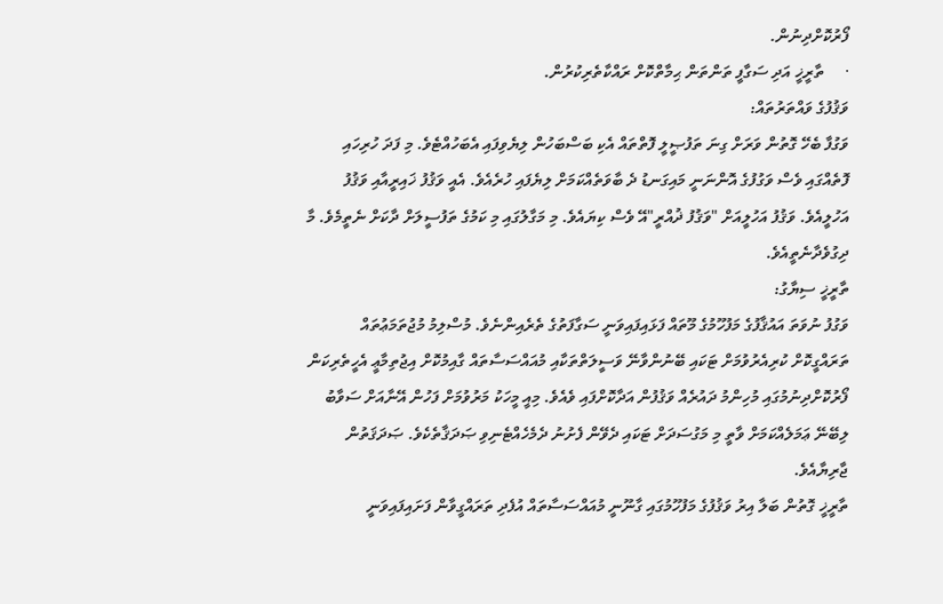ފޯރުކޮށްދިނުން.
·     ތާރީޚީ އަދި ސަގާފީ ތަންތަން ޙިމާތްކޮށް ރައްކާތެރިކުރުން.
ވަޤުފުގެ ވައްތަރުތައް:
ވަގުފާ ބެހޭ ގޮތުން ވަރަށް ގިނަ ތަފުޞީލީ ފޮތްތައް އެކި ބަސްބަހުން ލިޔެވިފައި އެބަހުއްޓެވެ. މި ފަދަ ހުރިހައި ފޮތެއްގައި ވެސް ވަގުފުގެ އޮންނަނީ މައިގަނޑު ދެ ބާވަތެއްކަމަށް ލިޔެފައި ހުރެއެވެ. އެއީ ވަޤުފު ޚައިރީއާއި ވަޤުފު އަހުލީއެވެ. ވަޤުފު އަހުލީއަށް "ވަޤުފު ޛުއްރީ"އޭ ވެސް ކިޔައެވެ. މި މަގާލުގައި މި ކަމުގެ ތަފުސީލަށް ދާކަށް ނެތީމެވެ. މާ ދިގުވެދާނެތީއެވެ.
ތާރީޚީ ސިޔާގު:
ވަގުފު ނުވަތަ އައުޤާފުގެ މަފުހޫމުގެ މޫތައް ފަޅައިފައިވަނީ ސަގާފަތުގެ ތެރެއިންނެވެ. މުސްލިމު މުޖުތަމަޢުތައް ތަރައްގީކޮށް ކުރިއެރުވުމަށް ޓަކައި ބޭނުންވާނޭ ވަސީލަތްތަކާއި މުއައްސަސާތައް ގާއިމުކޮށް އިޖުތިމާޢީ އެހީތެރިކަން ފޯރުކޮށްދިނުމުގައި މުހިންމު ދައުރެއް ވަޤުފުން އަދާކޮށްފައި ވެއެވެ. މިއީ މީހަކު މަރުވުމަށް ފަހުން އޭނާއަށް ސަވާބު ލިބޭނޭ ޢަމަލެއްކަމަށް ވާތީ މި މަގުސަދަށް ޓަކައި ދެވޭން ފެށުނު ދެމެހެއްޓެނިވި ޞަދަޤާތެކެވެ. ޞަދަޤަތުން ޖާރިޔާއެވެ.
ތާރީޚީ ގޮތުން ބަލާ އިރު ވަޤުފުގެ މަފުހޫމުގައި ގާނޫނީ މުއައްސަސާތައް އުފެދި ތަރައްގީވާން ފަށައިފައިވަނީ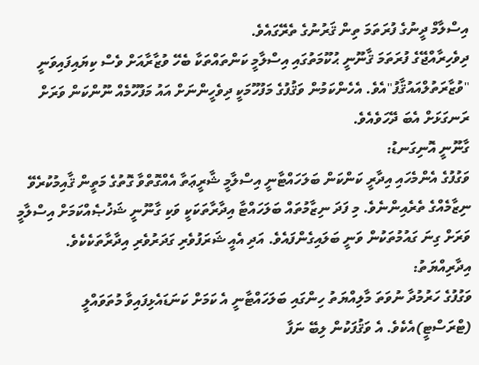އިސްލާމް ދީނުގެ ފުރަތަމަ ތިން ޤަރުނުގެ ތެރޭގައެވެ.
ދިވެހިރާއްޖޭގެ ފުރަތަމަ ޤާނޫނީ ޙުކޫމަތުގައި އިސްލާމީ ކަންތައްތަކާ ބެހޭ ވުޒާރާއަށް ވެސް ކިޔައިފައިވަނީ "ވުޒާރަތުލްއައުޤާފު"އެވެ. އެހެންކަމުން ވަޤުފުގެ މަފުހޫމަކީ ދިވެހީންނަށް އައު މަފުހޫމެއް ނޫންކަން ވަރަށް ރަނގަޅަށް އެބަ ދޭހަވެއެވެ.
ގާނޫނީ އޮނިގަނޑު:
ވަގުފުގެ އެންމެހައި އިދާރީ ކަންކަން ބަލަހައްޓާނީ އިސްލާމީ ޝާރީޢަތާ އެއްގޮތްވާ ގޮތުގެ މަތީން ޤާއިމުކުރެވޭ ނިޒާމެއްގެ ތެރެއިންނެވެ. މި ފަދަ ނިޒާމުތައް ބަލަހައްޓާ އިދާރާތަކަކީ ވަކި ގާނޫނީ ޝަޚުޞެއްކަމަށް އިސްލާމީ ވަރަށް ގިނަ ގައުމުތަކުން ވަނީ ބަލައިގެންފައެވެ. އަދި އެއީ ޝަރަފުވެރި ގަދަރުވެރި އިދާރާތަކެކެވެ.
އިދާރިއްޔަތު:
ވަގުފުގެ ހަރުމުދާ ނުވަތަ މާލިއްޔަތު ހިންގައި ބަލަހައްޓާނީ އެ ކަމަށް ކަނަޑައެޅިފައިވާ މުތަވައްލީ (ޓްރަސްޓީ)އެކެވެ. އެ ވަޤުފަކުން ލިބޭ ނަފާ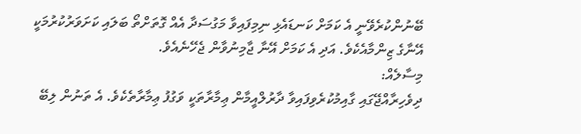ބޭނުންކުރެވޭނީ އެ ކަމަށް ކަނޑައެޅި ނިމިފައިވާ މަގުސަދާ އެއް ގޮތަށްތޯ ބަލައި ކަށަވަރުކުރުމަކީ އޭނާގެ ޒިންމާއެކެވެ. އަދި އެ ކަމަށް އޭނާ ޖާމިނުވާން ޖެހޭނެއެވެ.
މިސާލެއް:
ދިވެހިރާއްޖޭގައި ގާއިމުކުރެވިފައިވާ ދާރުލްއީމާން ޢިމާރާތަކީ ވަގުފު ޢިމާރާތެކެވެ. އެ ތަނުން ލިބޭ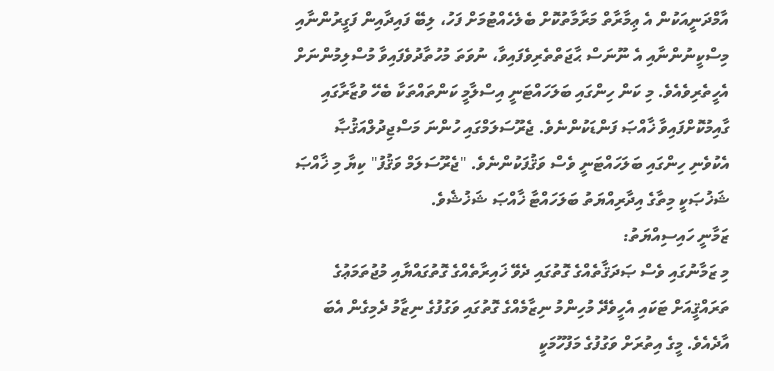އާމްދަނީއަކުން އެ ޢިމާރާތް މަރާމާތުކޮށް ބެލެހެއްޓުމަށް ފަހު، ލިބޭ ފައިދާއިން ފަގީރުންނާއި މިސްކީނުންނާއި އެ ނޫނަސް ޙާޖަތްތެރިވެފައިވާ، ނުވަތަ މުހުތާދުވެފައިވާ މުސްލިމުންނަށް އެހީތެރިވެއެވެ. މި ކަން ހިންގައި ބަލަހައްޓަނީ އިސްލާމީ ކަންތައްތަކާ ބެހޭ ވުޒާރާގައި ގާއިމުކޮށްފައިވާ ޚާއްޞަ ފަންޑަކުންނެވެ. ޖެރޫސަލަމްގައި ހުންނަ މަސްޖިދުލްއަޤުޞާ އެކުވެނި ހިންގައި ބަލަހައްޓަނީ ވެސް ވަޤުފަކުންނެވެ. "ޖެރޫސަލަމް ވަޤުފު" ކިޔާ މި ޚާއްޞަ ޝަޚުޞަކީ މިތާގެ އިދާރިއްޔަތު ބަލަހައްޓާ ޚާއްޞަ ޝަޚުޝެވެ.
ޒަމާނީ ހައިސިއްޔަތު:
މި ޒަމާނުގައި ވެސް ޞަދަޤާތެއްގެ ގޮތުގައި ދެވޭ ޚައިރާތެއްގެ ގޮތުގައްޔާއި މުޖުތަމަޢުގެ ތަރައްޤީއަށް ޓަކައި އެހީވެދޭ މުހިންމު ނިޒާމެއްގެ ގޮތުގައި ވަގުފުގެ ނިޒާމު ދެމިގެން އެބަ އާދެއެވެ. މީގެ އިތުރަށް ވަގުފުގެ މަފުހޫމަކީ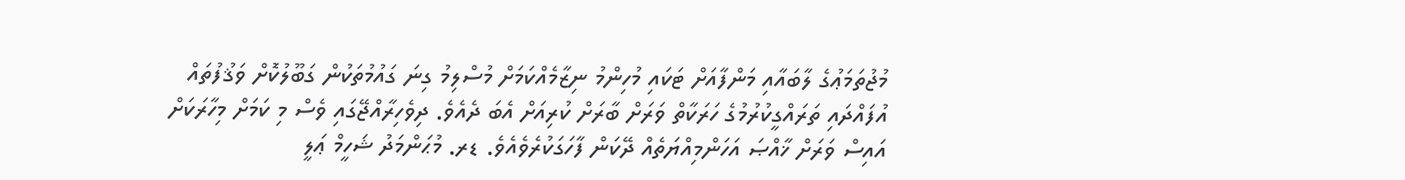މުޖުތަމަޢުގެ ލާބައާއި މަންފާއަށް ޓަކައި މުހިންމު ނިޒާމެއްކަމަށް މުސްލިމު ގިނަ ގައުމުތަކުން ގަބޫލުކޮށް ވަޤުފުތައް އުފައްދައި ތަރައްގީކުރުމުގެ ހަރަކާތް ވަރަށް ބާރަށް ކުރިއަށް އެބަ ދެއެވެ. ދިވެހިރާއްޖޭގައި ވެސް މި ކަމަށް މިހާރަކަށް އައިސް ވަރަށް ޚާއްޞަ އަހަންމިއްޔަތެއް ދޭކަން ފާހަގަކުރެވެއެވެ. ޑރ. މުޙަންމަދު ޝަހީމް ޢަލީ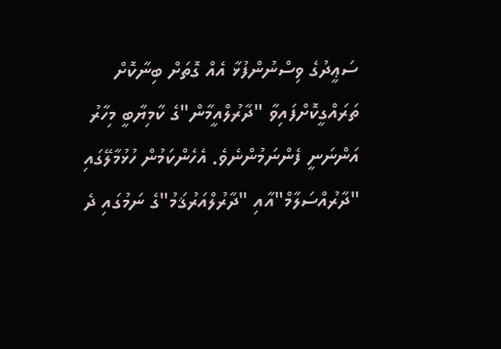ސަޢީދުގެ ވިސްނުންފުޅާ އެއް ގޮތަށް ބިނާކޮށް ތަރައްގީކޮށްފައިވާ "ދާރުލްއީމާން"ގެ ކާމިޔާބީ މިހާރު އަންނަނީ ފެންނަމުންނެވެ. އެހެންކަމުން ހުޅުމާލޭގައި "ދާރުއްސަލާމް"އާއި "ދާރުލްއަރުޤަމު"ގެ ނަމުގައި ދެ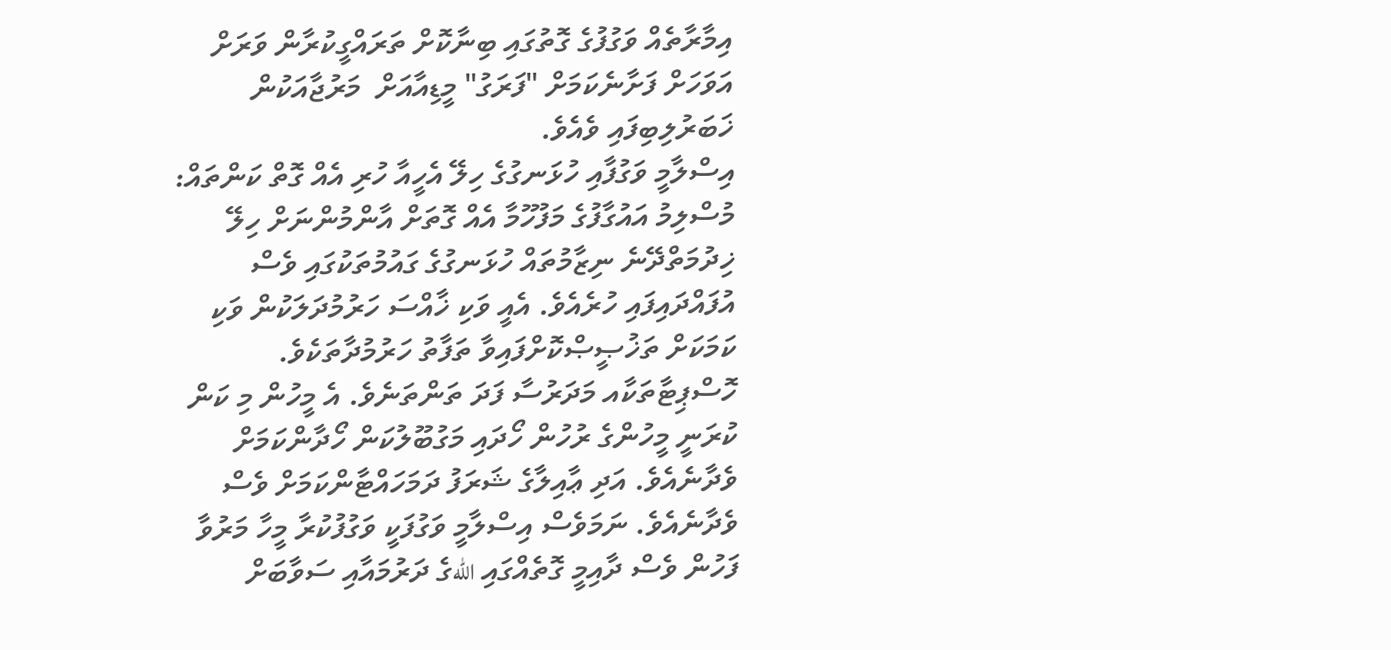އިމާރާތެއް ވަގުފުގެ ގޮތުގައި ބިނާކޮށް ތަރައްގީކުރާން ވަރަށް އަވަހަށް ފަށާނެކަމަށް "ފަރަގު" މީޑިއާއަށް  މަރުޖާއަކުން ޚަބަރުލިބިފައި ވެއެވެ.
އިސްލާމީ ވަގުފާއި ހުޅަނގުގެ ހިލޭ އެހީއާ ހުރި އެއް ގޮތް ކަންތައް:
މުސްލިމު އައުގާފުގެ މަފުހޫމާ އެއް ގޮތަށް އާންމުންނަށް ހިލޭ ޚިދުމަތްދޭނެ ނިޒާމުތައް ހުޅަނގުގެ ގައުމުތަކުގައި ވެސް އުފައްދައިފައި ހުރެއެވެ. އެއީ ވަކި ޚާއްސަ ހަރުމުދަލަކުން ވަކި ކަމަކަށް ތަޚުޞީޞްކޮށްފައިވާ ތަފާތު ހަރުމުދާތަކެވެ. ހޮސްޕިޓާތަކާއ މަދަރުސާ ފަދަ ތަންތަނެވެ. އެ މީހުން މި ކަން ކުރަނީ މީހުންގެ ރުހުން ހޯދައި މަގުބޫލުކަން ހޯދާންކަމަށް ވެދާނެއެވެ. އަދި ޢާއިލާގެ ޝަރަފު ދަމަހައްޓާންކަމަށް ވެސް ވެދާނެއެވެ. ނަމަވެސް އިސްލާމީ ވަގުފަކީ ވަގުފުކުރާ މީހާ މަރުވާ ފަހުން ވެސް ދާއިމީ ގޮތެއްގައި اللهގެ ދަރުމައާއި ސަވާބަށް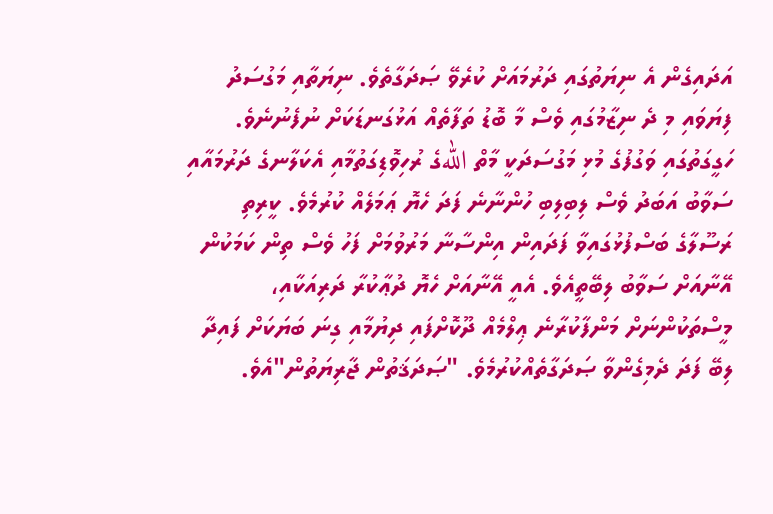އަދައިގެން އެ ނިޔަތުގައި ދަރުމައަށް ކުރެވޭ ޞަދަގާތެވެ. ނިޔަތާއި މަގުސަދު ފިޔަވައި މި ދެ ނިޒާމުގައި ވެސް މާ ބޮޑު ތަފާތެއް އަޅުގަނޑަކަށް ނުފެނުނެވެ. ހަގީގަތުގައި ވަގުފުގެ މުޅި މަގުސަދަކީ މާތް اللهގެ ރުހިވޮޑިގަތުމާއި އެކަލާނގެ ދަރުމައާއި ސަވާބު އަބަދު ވެސް ލިބިލިބި ހުންނާނެ ފަދަ ހެޔޮ ޢަމަލެއް ކުރުމެވެ. ކީރިތި ރަސޫލާގެ ބަސްފުޅުގައިވާ ފަދައިން އިންސާނާ މަރުވުމަށް ފަހު ވެސް ތިން ކަމަކުން އޭނާއަށް ސަވާބު ލިބޭތީއެވެ. އެއީ އޭނާއަށް ހެޔޮ ދުޢާކުރާ ދަރިއަކާއި، މީސްތަކުންނަށް މަންފާކުރާނެ ޢިލްމެއް ދޫކޮށްފައި ދިޔުމާއި ގިނަ ބަޔަކަށް ފައިދާ ލިބޭ ފަދަ ދެމިގެންވާ ޞަދަގާތެއްކުރުމެވެ. "ޞަދަޤަތުން ޖާރިޔަތުން"އެވެ.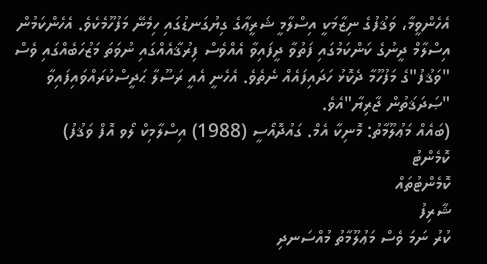އެހެންވީމާ، ވަޤުފުގެ ނިޒާމަކީ އިސްލާމީ ޝަރީޢާގެ ގިޔުގަނޑުގައި ހިމެނޭ މަފުހޫމެކެވެ. އެހެންކަމުން އިސްލާމް ދީނުގެ ކަންކަމުގައި ފަތުވާ ދީފައިވާ އެއްވެސް ފިރުޤާއެއްގައި ނުވަތަ މަޒުހަބެއްގައި ވެސް "ވަޤުފު"ގެ މަފުހޫމާ ދެކޮޅު ހަދައިފައެއް ނެތެވެ. އެހެނީ އެއީ ރަސޫލާ ޙަދީސްކުރައްވައިފައިވާ "ޞަދަޤަތުން ޖާރިޔާ"އެވެ.
(ބައެއް މަޢުލޫމާތު: މޮނިކާ އެމް. ގައުދޮއޯސީ (1988) އިސްލާމިކް ލޯވ އޮފް ވަޤުފު)
ކޮމެންޓު
ކޮމެންޓުތައް
ޝާރިފު
ކުރު ނަމަ ވެސް މަޢުލޫމާތު މުއްސަނދި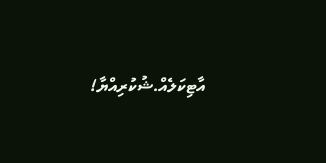އާޓިކަލެއް.ޝުކުރިއްޔާ!